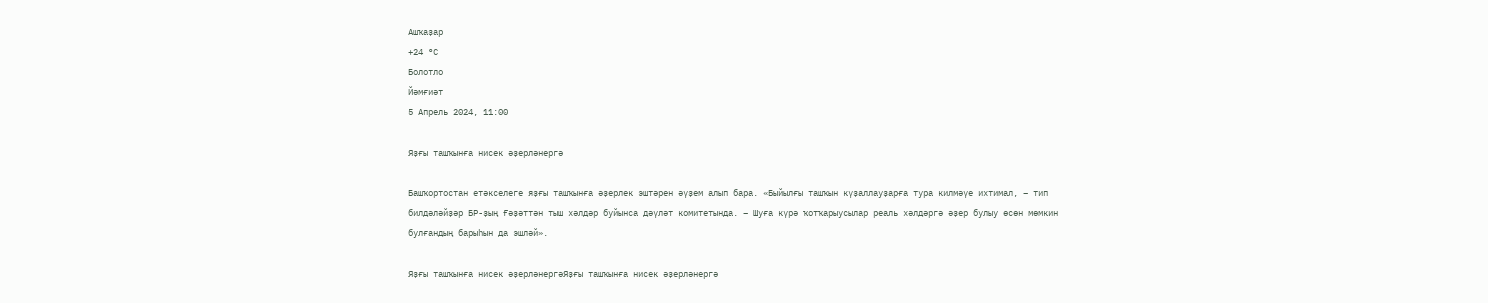Ашҡаҙар
+24 °С
Болотло
Йәмғиәт
5 Апрель 2024, 11:00

Яҙғы ташҡынға нисек әҙерләнергә

Башҡортостан етәкселеге яҙғы ташҡынға әҙерлек эштәрен әүҙем алып бара. «Быйылғы ташҡын күҙаллауҙарға тура килмәүе ихтимал, – тип билдәләйҙәр БР-ҙың Ғәҙәттән тыш хәлдәр буйынса дәүләт комитетында. – Шуға күрә ҡотҡарыусылар реаль хәлдәргә әҙер булыу өсөн мөмкин булғандың барыһын да эшләй».

Яҙғы ташҡынға нисек әҙерләнергәЯҙғы ташҡынға нисек әҙерләнергә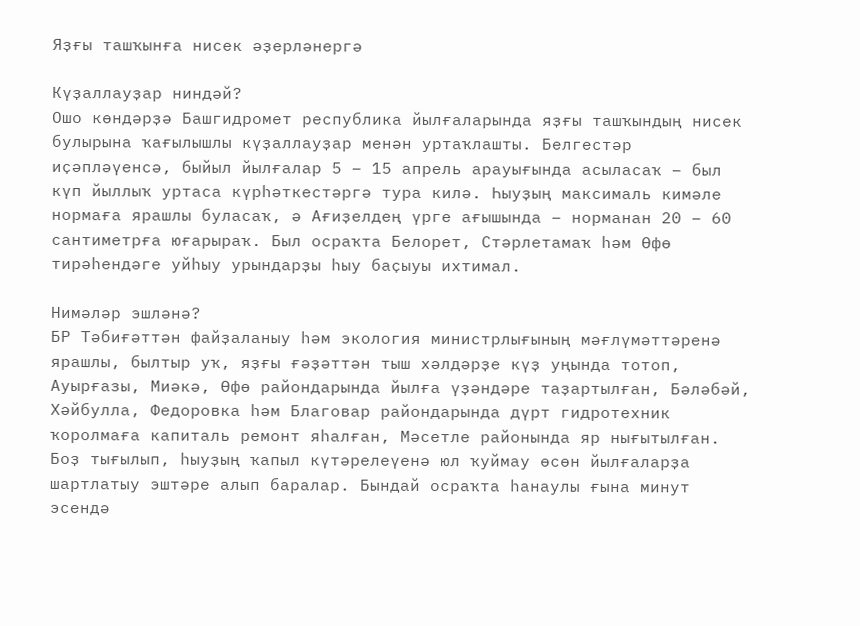Яҙғы ташҡынға нисек әҙерләнергә

Күҙаллауҙар ниндәй?
Ошо көндәрҙә Башгидромет республика йылғаларында яҙғы ташҡындың нисек булырына ҡағылышлы күҙаллауҙар менән уртаҡлашты. Белгестәр иҫәпләүенсә, быйыл йылғалар 5 – 15 апрель арауығында асыласаҡ – был күп йыллыҡ уртаса күрһәткестәргә тура килә. Һыуҙың максималь кимәле нормаға ярашлы буласаҡ, ә Ағиҙелдең үрге ағышында – норманан 20 – 60 сантиметрға юғарыраҡ. Был осраҡта Белорет, Стәрлетамаҡ һәм Өфө тирәһендәге уйһыу урындарҙы һыу баҫыуы ихтимал.

Нимәләр эшләнә?
БР Тәбиғәттән файҙаланыу һәм экология министрлығының мәғлүмәттәренә ярашлы, былтыр уҡ, яҙғы ғәҙәттән тыш хәлдәрҙе күҙ уңында тотоп, Ауырғазы, Миәкә, Өфө райондарында йылға үҙәндәре таҙартылған, Бәләбәй, Хәйбулла, Федоровка һәм Благовар райондарында дүрт гидротехник ҡоролмаға капиталь ремонт яһалған, Мәсетле районында яр нығытылған.
Боҙ тығылып, һыуҙың ҡапыл күтәрелеүенә юл ҡуймау өсөн йылғаларҙа шартлатыу эштәре алып баралар. Бындай осраҡта һанаулы ғына минут эсендә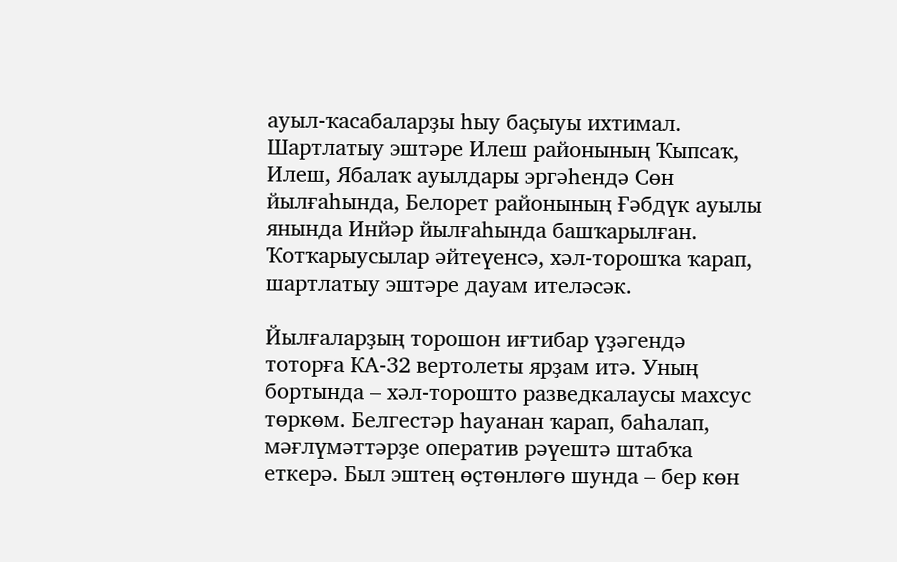ауыл-ҡасабаларҙы һыу баҫыуы ихтимал. Шартлатыу эштәре Илеш районының Ҡыпсаҡ, Илеш, Ябалаҡ ауылдары эргәһендә Сөн йылғаһында, Белорет районының Ғәбдүк ауылы янында Инйәр йылғаһында башҡарылған. Ҡотҡарыусылар әйтеүенсә, хәл-торошҡа ҡарап, шартлатыу эштәре дауам ителәсәк.

Йылғаларҙың торошон иғтибар үҙәгендә тоторға КА-32 вертолеты ярҙам итә. Уның бортында – хәл-торошто разведкалаусы махсус төркөм. Белгестәр һауанан ҡарап, баһалап, мәғлүмәттәрҙе оператив рәүештә штабҡа еткерә. Был эштең өҫтөнлөгө шунда – бер көн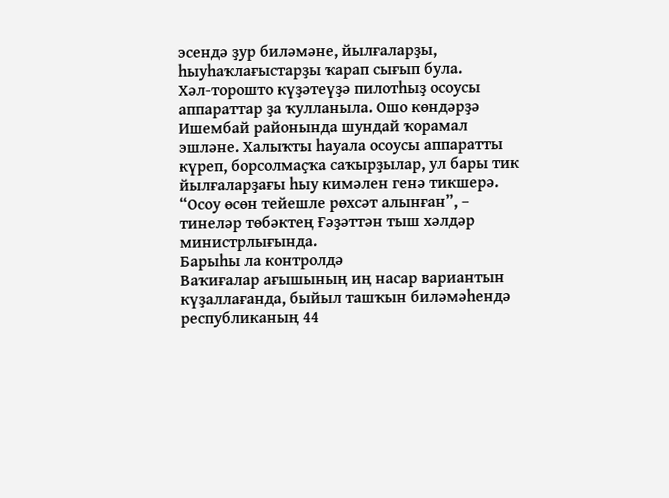эсендә ҙур биләмәне, йылғаларҙы, һыуһаҡлағыстарҙы ҡарап сығып була.
Хәл-торошто күҙәтеүҙә пилотһыҙ осоусы аппараттар ҙа ҡулланыла. Ошо көндәрҙә Ишембай районында шундай ҡорамал эшләне. Халыҡты һауала осоусы аппаратты күреп, борсолмаҫҡа саҡырҙылар, ул бары тик йылғаларҙағы һыу кимәлен генә тикшерә. “Осоу өсөн тейешле рөхсәт алынған”, – тинеләр төбәктең Ғәҙәттән тыш хәлдәр министрлығында.
Барыһы ла контролдә
Ваҡиғалар ағышының иң насар вариантын күҙаллағанда, быйыл ташҡын биләмәһендә республиканың 44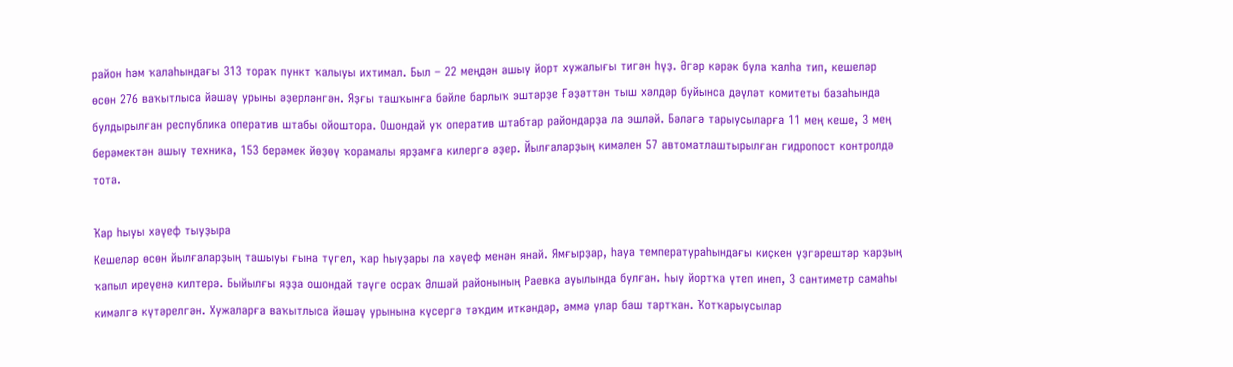район һәм ҡалаһындағы 313 тораҡ пункт ҡалыуы ихтимал. Был – 22 меңдән ашыу йорт хужалығы тигән һүҙ. Әгәр кәрәк була ҡалһа тип, кешеләр өсөн 276 ваҡытлыса йәшәү урыны әҙерләнгән. Яҙғы ташҡынға бәйле барлыҡ эштәрҙе Ғәҙәттән тыш хәлдәр буйынса дәүләт комитеты базаһында булдырылған республика оператив штабы ойоштора. Ошондай уҡ оператив штабтар райондарҙа ла эшләй. Бәләгә тарыусыларға 11 мең кеше, 3 мең берәмектән ашыу техника, 153 берәмек йөҙөү ҡорамалы ярҙамға килергә әҙер. Йылғаларҙың кимәлен 57 автоматлаштырылған гидропост контролдә тота.

Ҡар һыуы хәүеф тыуҙыра
Кешеләр өсөн йылғаларҙың ташыуы ғына түгел, ҡар һыуҙары ла хәүеф менән янай. Ямғырҙар, һауа температураһындағы киҫкен үҙгәрештәр ҡарҙың ҡапыл иреүенә килтерә. Быйылғы яҙҙа ошондай тәүге осраҡ Әлшәй районының Раевка ауылында булған. Һыу йортҡа үтеп инеп, 3 сантиметр самаһы кимәлгә күтәрелгән. Хужаларға ваҡытлыса йәшәү урынына күсергә тәҡдим иткәндәр, әммә улар баш тартҡан. Ҡотҡарыусылар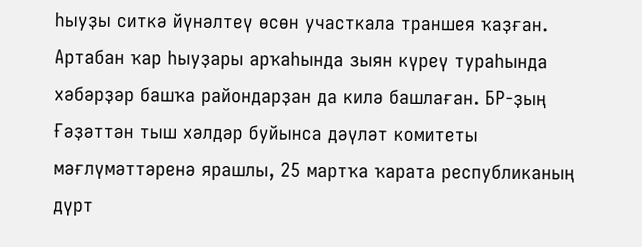һыуҙы ситкә йүнәлтеү өсөн участкала траншея ҡаҙған.
Артабан ҡар һыуҙары арҡаһында зыян күреү тураһында хәбәрҙәр башҡа райондарҙан да килә башлаған. БР-ҙың Ғәҙәттән тыш хәлдәр буйынса дәүләт комитеты мәғлүмәттәренә ярашлы, 25 мартҡа ҡарата республиканың дүрт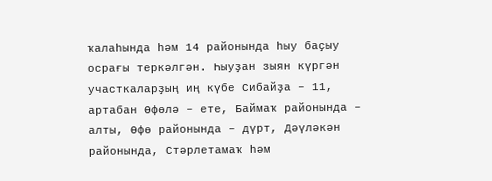ҡалаһында һәм 14 районында һыу баҫыу осрағы теркәлгән. Һыуҙан зыян күргән участкаларҙың иң күбе Сибайҙа – 11, артабан Өфөлә – ете, Баймаҡ районында – алты, Өфө районында – дүрт, Дәүләкән районында, Стәрлетамаҡ һәм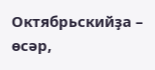Октябрьскийҙа – өсәр,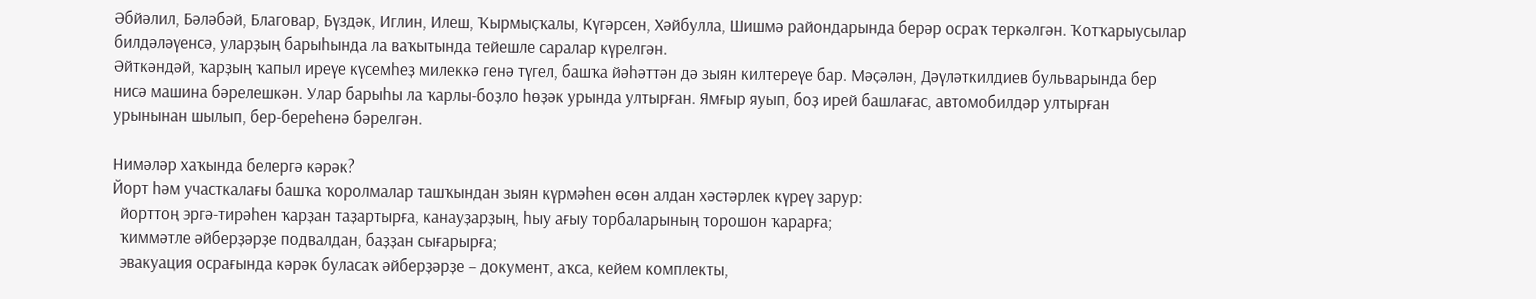Әбйәлил, Бәләбәй, Благовар, Бүздәк, Иглин, Илеш, Ҡырмыҫҡалы, Күгәрсен, Хәйбулла, Шишмә райондарында берәр осраҡ теркәлгән. Ҡотҡарыусылар билдәләүенсә, уларҙың барыһында ла ваҡытында тейешле саралар күрелгән.
Әйткәндәй, ҡарҙың ҡапыл иреүе күсемһеҙ милеккә генә түгел, башҡа йәһәттән дә зыян килтереүе бар. Мәҫәлән, Дәүләткилдиев бульварында бер нисә машина бәрелешкән. Улар барыһы ла ҡарлы-боҙло һөҙәк урында ултырған. Ямғыр яуып, боҙ ирей башлағас, автомобилдәр ултырған урынынан шылып, бер-береһенә бәрелгән.

Нимәләр хаҡында белергә кәрәк?
Йорт һәм участкалағы башҡа ҡоролмалар ташҡындан зыян күрмәһен өсөн алдан хәстәрлек күреү зарур:
  йорттоң эргә-тирәһен ҡарҙан таҙартырға, канауҙарҙың, һыу ағыу торбаларының торошон ҡарарға;
  ҡиммәтле әйберҙәрҙе подвалдан, баҙҙан сығарырға;
  эвакуация осрағында кәрәк буласаҡ әйберҙәрҙе – документ, аҡса, кейем комплекты,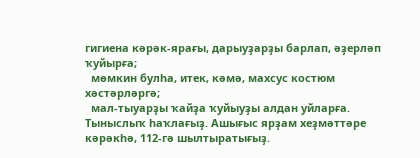гигиена кәрәк-ярағы, дарыуҙарҙы барлап, әҙерләп ҡуйырға;
  мөмкин булһа, итек, кәмә, махсус костюм хәстәрләргә;
  мал-тыуарҙы ҡайҙа ҡуйыуҙы алдан уйларға.
Тыныслыҡ һаҡлағыҙ. Ашығыс ярҙам хеҙмәттәре кәрәкһә, 112-гә шылтыратығыҙ.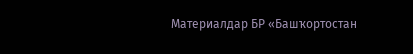Материалдар БР «Башҡортостан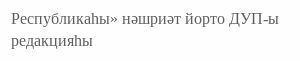Республикаһы» нәшриәт йорто ДУП-ы редакцияһы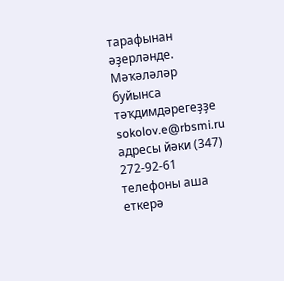тарафынан әҙерләнде. Мәҡәләләр буйынса тәҡдимдәрегеҙҙе sokolov.e@rbsmi.ru адресы йәки (347) 272-92-61 телефоны аша еткерә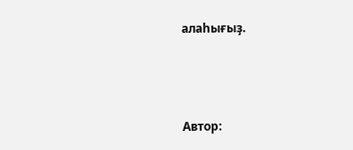алаһығыҙ.



Автор: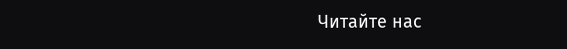Читайте нас